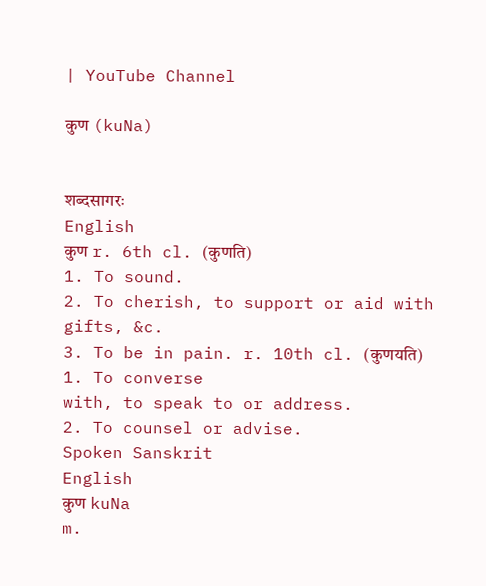| YouTube Channel

कुण (kuNa)


शब्दसागरः
English
कुण r. 6th cl. (कुणति)
1. To sound.
2. To cherish, to support or aid with
gifts, &c.
3. To be in pain. r. 10th cl. (कुणयति)
1. To converse
with, to speak to or address.
2. To counsel or advise.
Spoken Sanskrit
English
कुण kuNa
m.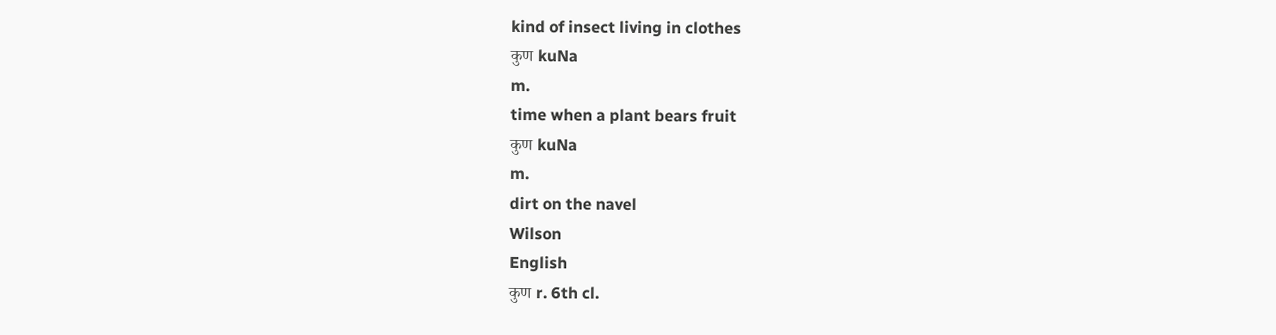kind of insect living in clothes
कुण kuNa
m.
time when a plant bears fruit
कुण kuNa
m.
dirt on the navel
Wilson
English
कुण r. 6th cl.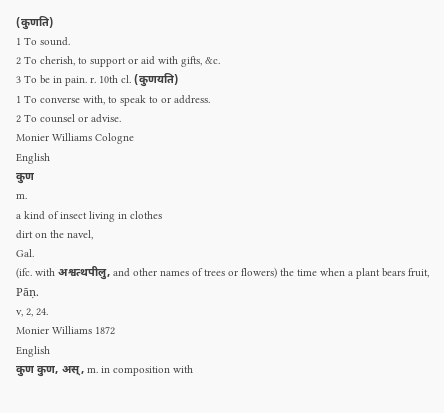(कुणति)
1 To sound.
2 To cherish, to support or aid with gifts, &c.
3 To be in pain. r. 10th cl. (कुणयति)
1 To converse with, to speak to or address.
2 To counsel or advise.
Monier Williams Cologne
English
कुण
m.
a kind of insect living in clothes
dirt on the navel,
Gal.
(ifc. with अश्वत्थपीलु, and other names of trees or flowers) the time when a plant bears fruit,
Pāṇ.
v, 2, 24.
Monier Williams 1872
English
कुण कुण, अस्, m. in composition with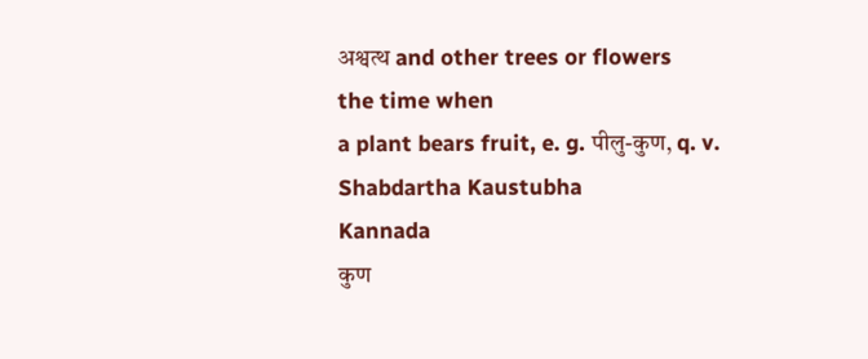अश्वत्थ and other trees or flowers
the time when
a plant bears fruit, e. g. पीलु-कुण, q. v.
Shabdartha Kaustubha
Kannada
कुण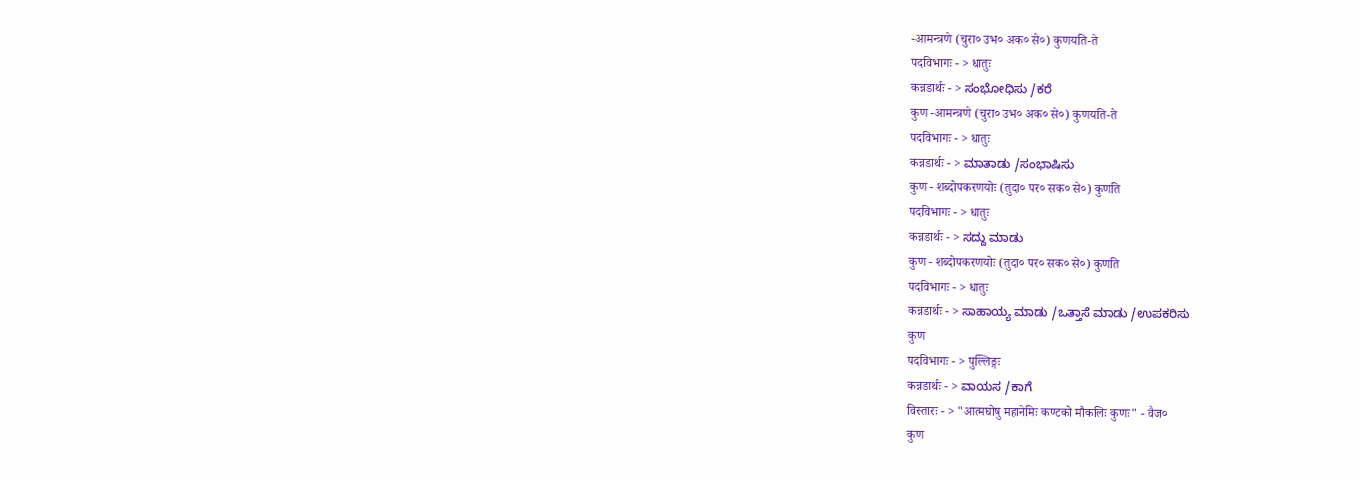-आमन्त्रणे (चुरा० उभ० अक० से०) कुणयति-ते
पदविभागः - > धातुः
कन्नडार्थः - > ಸಂಭೋಧಿಸು /ಕರೆ
कुण -आमन्त्रणे (चुरा० उभ० अक० से०) कुणयति-ते
पदविभागः - > धातुः
कन्नडार्थः - > ಮಾತಾಡು /ಸಂಭಾಷಿಸು
कुण - शब्दोपकरणयोः (तुदा० पर० सक० से०) कुणति
पदविभागः - > धातुः
कन्नडार्थः - > ಸದ್ದು ಮಾಡು
कुण - शब्दोपकरणयोः (तुदा० पर० सक० से०) कुणति
पदविभागः - > धातुः
कन्नडार्थः - > ಸಾಹಾಯ್ಯ ಮಾಡು /ಒತ್ತಾಸೆ ಮಾಡು /ಉಪಕರಿಸು
कुण
पदविभागः - > पुल्लिङ्गः
कन्नडार्थः - > ವಾಯಸ /ಕಾಗೆ
विस्तारः - > "आत्मघोषु महानेमिः कण्टको मौकलिः कुणः" - वैज०
कुण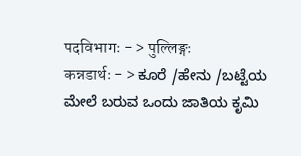पदविभागः - > पुल्लिङ्गः
कन्नडार्थः - > ಕೂರೆ /ಹೇನು /ಬಟ್ಟೆಯ ಮೇಲೆ ಬರುವ ಒಂದು ಜಾತಿಯ ಕೃಮಿ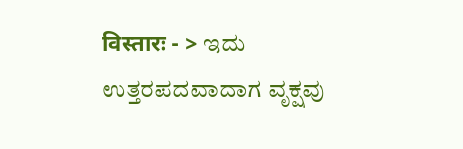विस्तारः - > ಇದು ಉತ್ತರಪದವಾದಾಗ ವೃಕ್ಷವು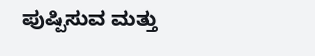ಪುಷ್ಪಿಸುವ ಮತ್ತು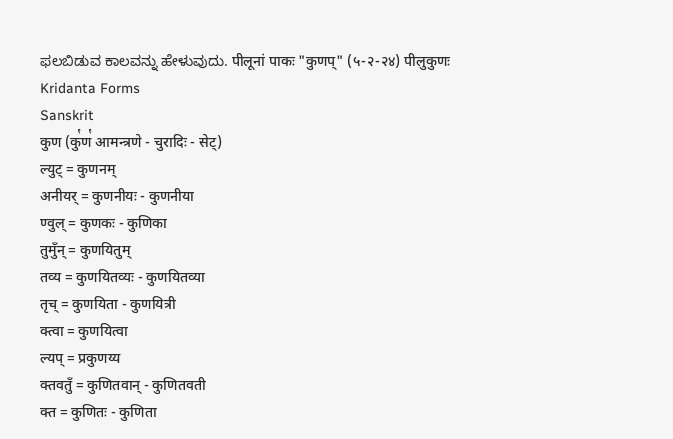ಫಲಬಿಡುವ ಕಾಲವನ್ನು ಹೇಳುವುದು. पीलूनां पाकः "कुणप्" (५-२-२४) पीलुकुणः
Kridanta Forms
Sanskrit
कुण (कु꣡ण꣡ आमन्त्रणे - चुरादिः - सेट्)
ल्युट् = कुणनम्
अनीयर् = कुणनीयः - कुणनीया
ण्वुल् = कुणकः - कुणिका
तुमुँन् = कुणयितुम्
तव्य = कुणयितव्यः - कुणयितव्या
तृच् = कुणयिता - कुणयित्री
क्त्वा = कुणयित्वा
ल्यप् = प्रकुणय्य
क्तवतुँ = कुणितवान् - कुणितवती
क्त = कुणितः - कुणिता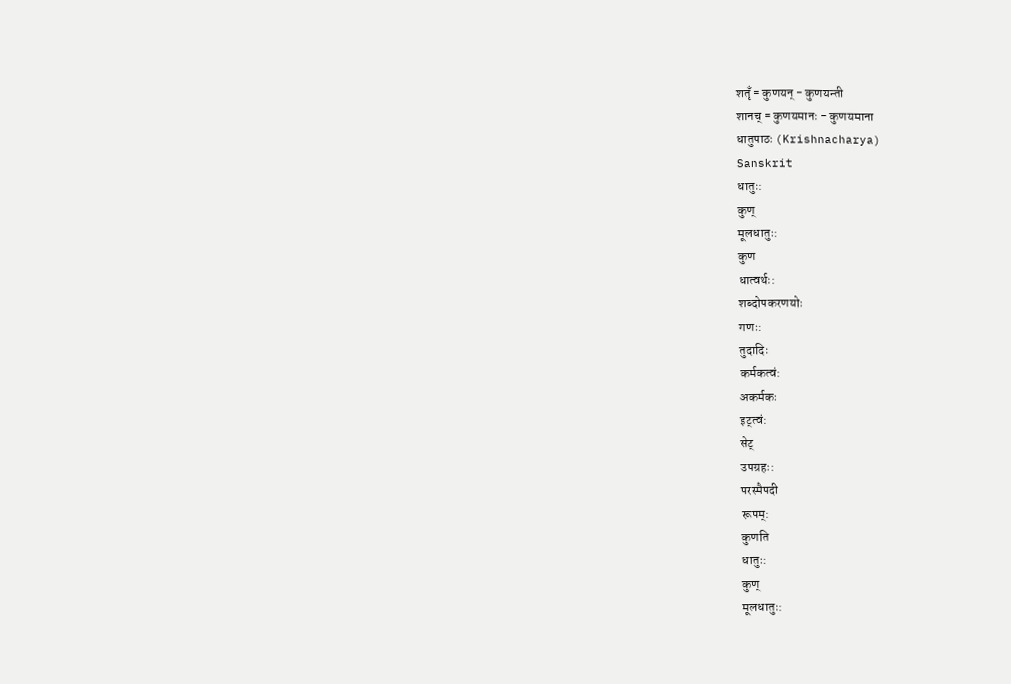शतृँ = कुणयन् - कुणयन्ती
शानच् = कुणयमानः - कुणयमाना
धातुपाठः (Krishnacharya)
Sanskrit
धातुः:
कुण्
मूलधातुः:
कुण
धात्वर्थः:
शब्दोपकरणयोः
गणः:
तुदादिः
कर्मकत्वं:
अकर्मकः
इट्त्वं:
सेट्
उपग्रहः:
परस्मैपदी
रूपम्:
कुणति
धातुः:
कुण्
मूलधातुः: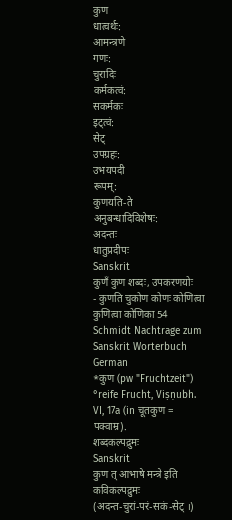कुण
धात्वर्थः:
आमन्त्रणे
गणः:
चुरादिः
कर्मकत्वं:
सकर्मकः
इट्त्वं:
सेट्
उपग्रहः:
उभयपदी
रूपम्:
कुणयति-ते
अनुबन्धादिविशेषः:
अदन्तः
धातुप्रदीपः
Sanskrit
कुणँ कुण शब्दः, उपकरणयोः
- कुणति चुकोण कोणः कोणित्वा कुणित्वा कोणिका 54
Schmidt Nachtrage zum Sanskrit Worterbuch
German
*कुण (pw "Fruchtzeit") °reife Frucht, Viṣṇubh. VI, 17a (in चूतकुण = पक्वाम्र).
शब्दकल्पद्रुमः
Sanskrit
कुण त् आभाषे मन्त्रे इति कविकल्पद्रुमः
(अदन्त-चुरां-परं-सकं-सेट् ।)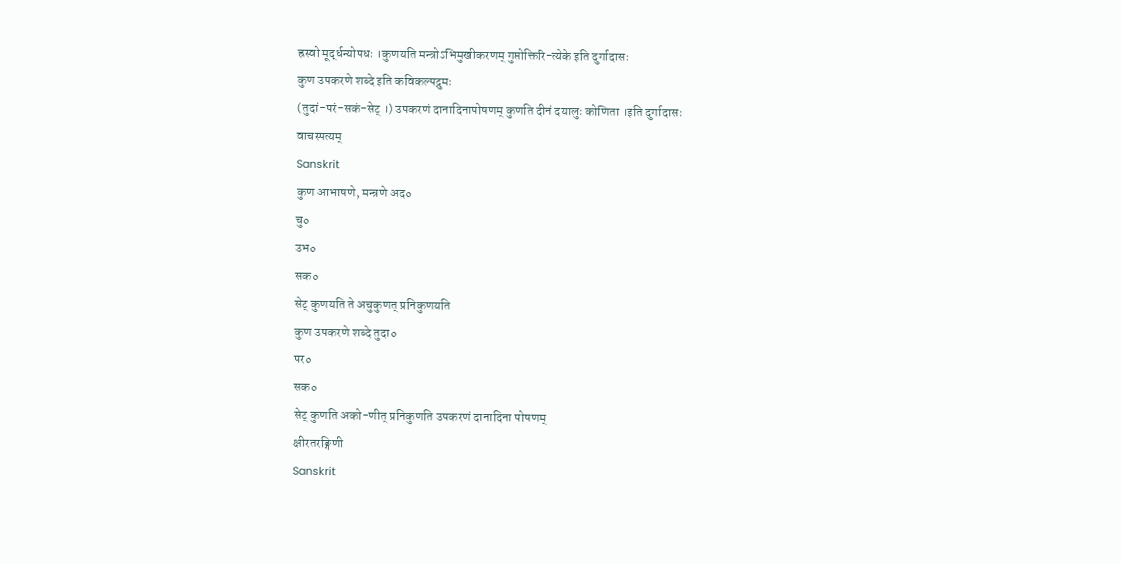ह्रस्वो मूर्द्धन्योपधः ।कुणयति मन्त्रोऽभिमुखीकरणम् गुप्तोक्तिरि-त्येके इति दुर्गादासः
कुण उपकरणे शब्दे इति कविकल्पद्रुमः
(तुदां-परं-सकं-सेट् ।) उपकरणं दानादिनापोषणम् कुणति दीनं दयालुः कोणिता ।इति दुर्गादासः
वाचस्पत्यम्
Sanskrit
कुण आभाषणे, मन्त्रणे अद०
चु०
उभ०
सक०
सेट् कुणयति ते अचुकुणत् प्रनिकुणयति
कुण उपकरणे शब्दे तुदा०
पर०
सक०
सेट् कुणति अको-णीत् प्रनिकुणति उपकरणं दानादिना पोषणम्
क्षीरतरङ्गिणी
Sanskrit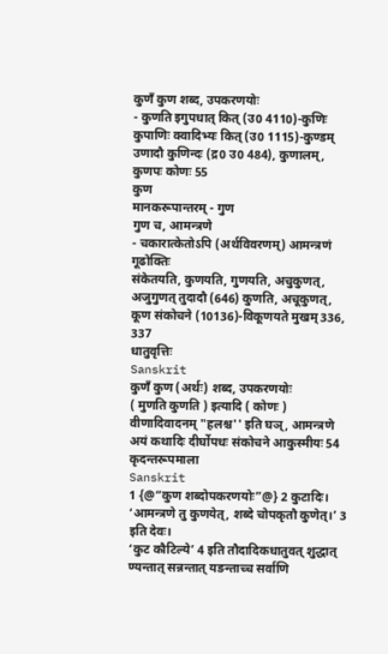कुणँ कुण शब्द, उपकरणयोः
- कुणति इगुपधात् कित् (उ0 4110)-कुणिः कुपाणिः क्वादिभ्यः कित् (उ0 1115)-कुण्डम् उणादौ कुणिन्दः (द्र0 उ0 484), कुणालम्, कुणपः कोणः 55
कुण
मानकरूपान्तरम् - गुण
गुण च, आमन्त्रणे
- चकारात्केतोऽपि (अर्थविवरणम्) आमन्त्रणं गूढोक्तिः
संकेतयति, कुणयति, गुणयति, अचुकुणत्, अजुगुणत् तुदादौ (646) कुणति, अचूकुणत्, कूण संकोचने (10136)-विकूणयते मुखम् 336, 337
धातुवृत्तिः
Sanskrit
कुणँ कुण (अर्थः) शब्द, उपकरणयोः
( मुणति कुणति ) इत्यादि ( कोणः ) वीणादिवादनम् "हलश्च'' इति घञ्, आमन्त्रणे अयं कथादिः दीर्घोपधः संकोचने आकुस्मीयः 54
कृदन्तरूपमाला
Sanskrit
1 {@“कुण शब्दोपकरणयोः”@} 2 कुटादिः।
‘आमन्त्रणे तु कुणयेत्, शब्दे चोपकृतौ कुणेत्।’ 3 इति देवः।
‘कुट कौटिल्ये’ 4 इति तौदादिकधातुवत् शुद्धात् ण्यन्तात् सन्नन्तात् यङन्ताच्च सर्वाणि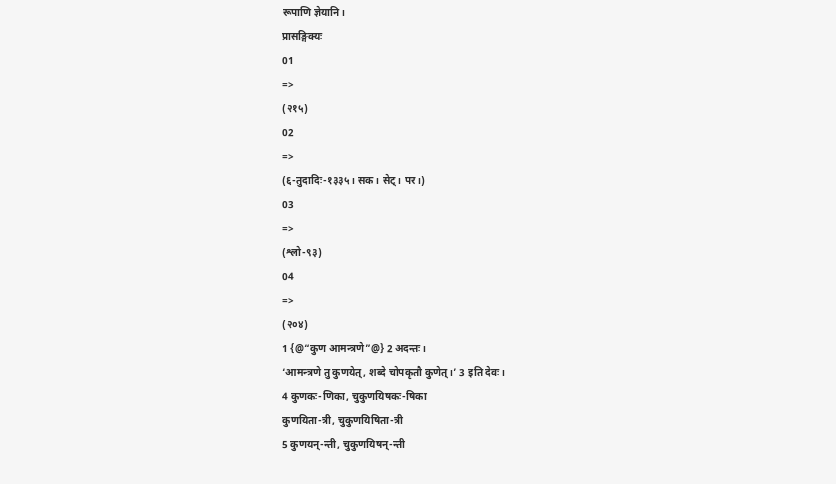रूपाणि ज्ञेयानि।
प्रासङ्गिक्यः
01
=>
(२१५)
02
=>
(६-तुदादिः-१३३५। सक। सेट्। पर।)
03
=>
(श्लो-९३)
04
=>
(२०४)
1 {@“कुण आमन्त्रणे”@} 2 अदन्तः।
‘आमन्त्रणे तु कुणयेत्, शब्दे चोपकृतौ कुणेत्।’ 3 इति देवः।
4 कुणकः-णिका, चुकुणयिषकः-षिका
कुणयिता-त्री, चुकुणयिषिता-त्री
5 कुणयन्-न्ती, चुकुणयिषन्-न्ती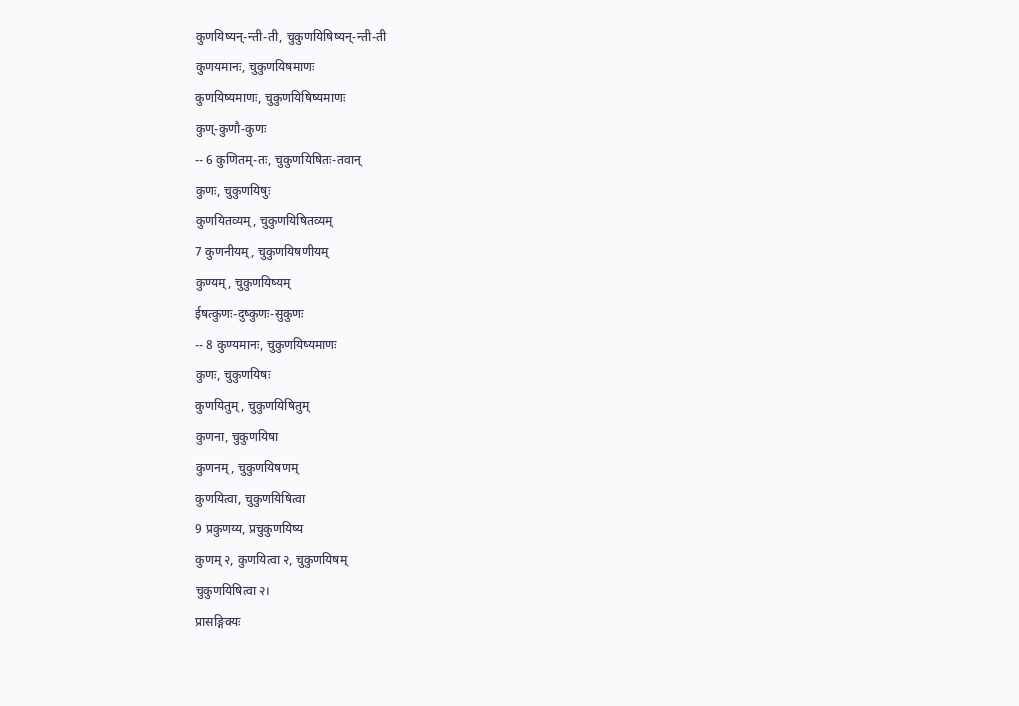कुणयिष्यन्-न्ती-ती, चुकुणयिषिष्यन्-न्ती-ती
कुणयमानः, चुकुणयिषमाणः
कुणयिष्यमाणः, चुकुणयिषिष्यमाणः
कुण्-कुणौ-कुणः
-- 6 कुणितम्-तः, चुकुणयिषितः-तवान्
कुणः, चुकुणयिषुः
कुणयितव्यम्, चुकुणयिषितव्यम्
7 कुणनीयम्, चुकुणयिषणीयम्
कुण्यम्, चुकुणयिष्यम्
ईषत्कुणः-दुष्कुणः-सुकुणः
-- 8 कुण्यमानः, चुकुणयिष्यमाणः
कुणः, चुकुणयिषः
कुणयितुम्, चुकुणयिषितुम्
कुणना, चुकुणयिषा
कुणनम्, चुकुणयिषणम्
कुणयित्वा, चुकुणयिषित्वा
9 प्रकुणय्य, प्रचुकुणयिष्य
कुणम् २, कुणयित्वा २, चुकुणयिषम्
चुकुणयिषित्वा २।
प्रासङ्गिक्यः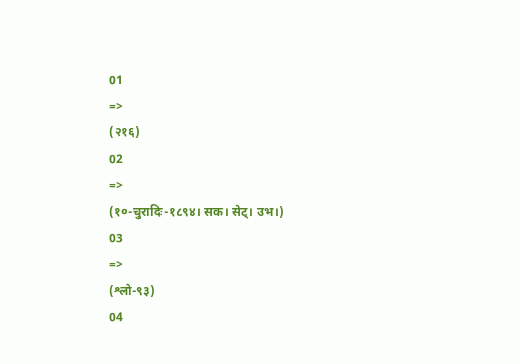01
=>
(२१६)
02
=>
(१०-चुरादिः-१८९४। सक। सेट्। उभ।)
03
=>
(श्लो-९३)
04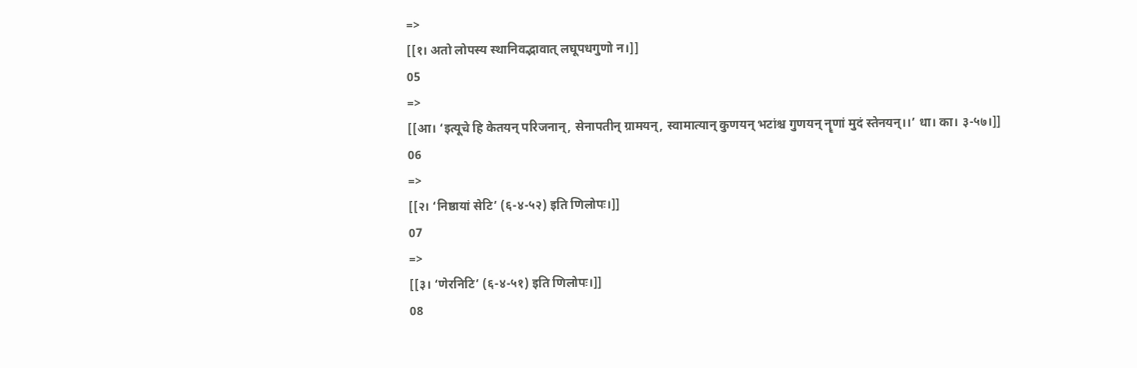=>
[[१। अतो लोपस्य स्थानिवद्भावात् लघूपधगुणो न।]]
05
=>
[[आ। ‘इत्यूचे हि केतयन् परिजनान्, सेनापतीन् ग्रामयन्, स्वामात्यान् कुणयन् भटांश्च गुणयन् नॄणां मुदं स्तेनयन्।।’ धा। का। ३-५७।]]
06
=>
[[२। ‘निष्ठायां सेटि’ (६-४-५२) इति णिलोपः।]]
07
=>
[[३। ‘णेरनिटि’ (६-४-५१) इति णिलोपः।]]
08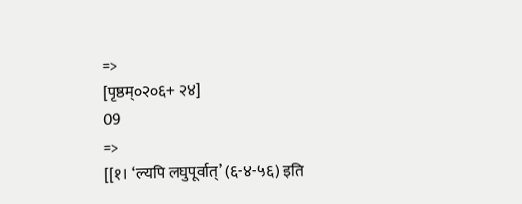=>
[पृष्ठम्०२०६+ २४]
09
=>
[[१। ‘ल्यपि लघुपूर्वात्’ (६-४-५६) इति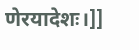णेरयादेशः।]]